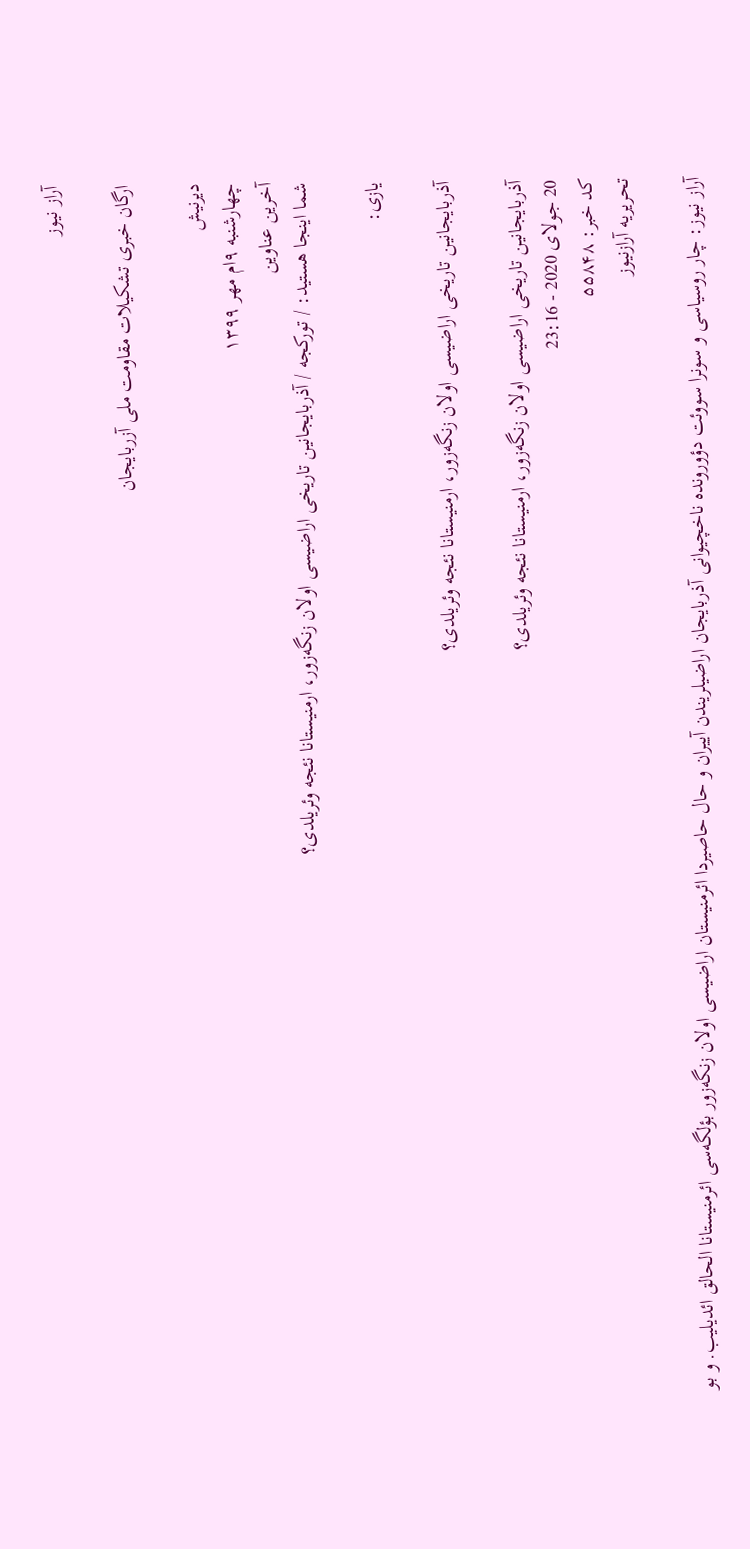آراز نیوز

ارگان خبری تشکیلات مقاومت ملی آزربایجان

دیرنیش
چهارشنبه ۹ام مهر ۱۳۹۹
آخرین عناوین
شما اینجا هستید: / تورکجه / آذربایجانین تاریخی اراضیسی اولان زنگه‌زور، ارمنیستانا نئجه وئریلدی؟

یازی:

آذربایجانین تاریخی اراضیسی اولان زنگه‌زور، ارمنیستانا نئجه وئریلدی؟

آذربایجانین تاریخی اراضیسی اولان زنگه‌زور، ارمنیستانا نئجه وئریلدی؟
20 جولای 2020 - 23:16
کد خبر: ۵۵۸۴۸
تحریریه آرازنیوز

آراز نیوز: چار روسیاسی و سونرا سووئت دؤورونده ناخچیوانی آذربایجان اراضیلریندن آییران و حال حاصیردا ائرمنیستان اراضیسی اولان زنگه‌زور بؤلگه‌سی ائرمنیستانا الحالق ائدیلیب. و بو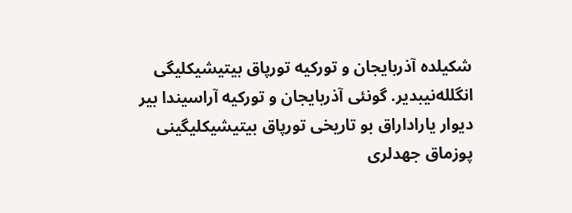شکیلده آذربایجان و تورکیه تورپاق بیتیشیکلیگی انگلله‌نیبدیر. گونئی آذربایجان و تورکیه آراسیندا بیر دیوار یاراداراق بو تاریخی تورپاق بیتیشیکلیگینی پوزماق جهدلری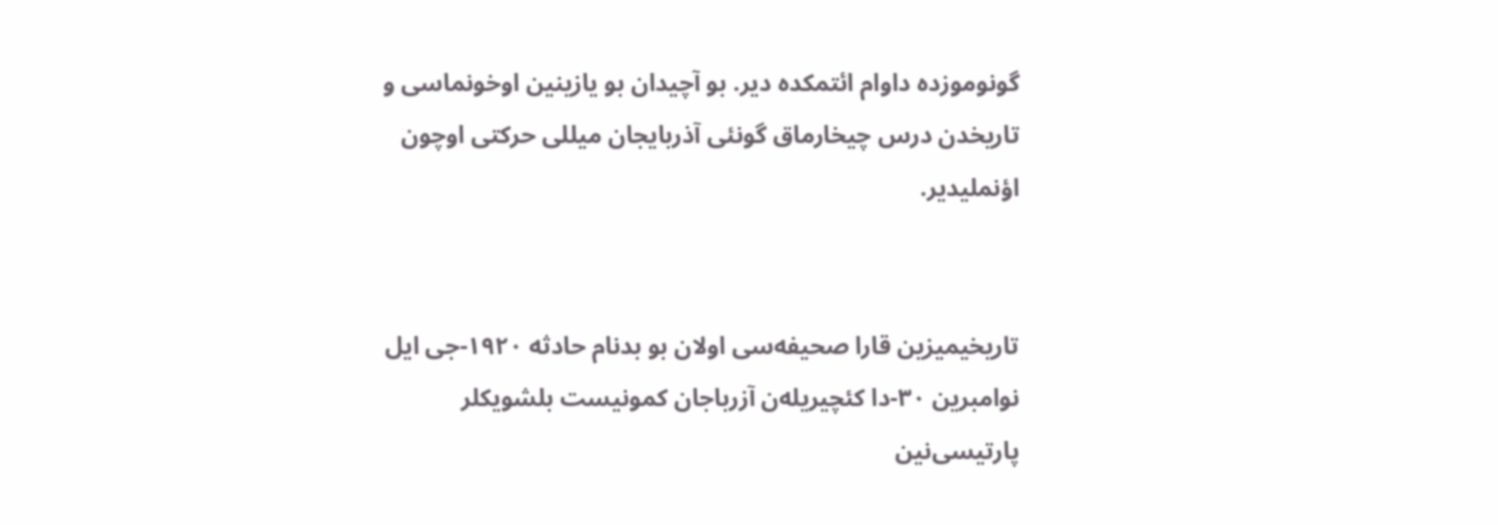گونوموزده داوام ائتمکده دیر. بو آچیدان بو یازینین اوخونماسی و تاریخدن درس چیخارماق گونئی آذربایجان میللی حرکتی اوچون اؤنملیدیر.


تاریخیمیزین قارا صحیفه‌سی اولان بو بدنام حادثه ۱۹۲۰-جی ایل نوامبرین ۳۰-دا کئچیریله‌ن آزرباجان کمونیست بلشویکلر پارتیسی‌نین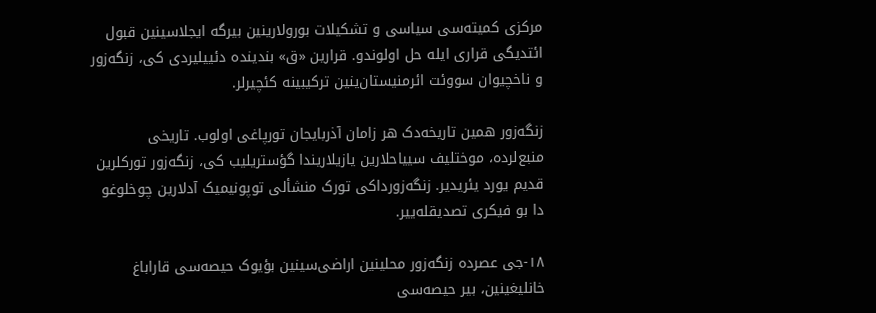مرکزی کمیته‌سی سیاسی و تشکیلات بورولارینین بیرگه ایجلاسینین قبول ائتدیگی قراری ایله حل اولوندو. قرارین «ق» بندینده دئییلیردی کی، زنگه‌زور و ناخچیوان سووئت ائرمنیستان‌ینین ترکیبینه کئچیرلر.

زنگه‌زور همین تاریخه‌دک هر زامان آذربایجان تورپاغی اولوب. تاریخی منبع‌لرده، موختلیف سییاحلارین یازیلاریندا گؤستریلیب کی، زنگه‌زور تورکلرین قدیم یورد یئریدیر. زنگه‌زورداکی تورک منشأ‌لی توپونیمیک آدلارین چوخلوغو دا بو فیکری تصدیقله‌ییر.

۱۸-جی عصرده زنگه‌زور محلینین اراضی‌سینین بؤیوک حیصه‌سی قاراباغ خانلیغینین، بیر حیصه‌سی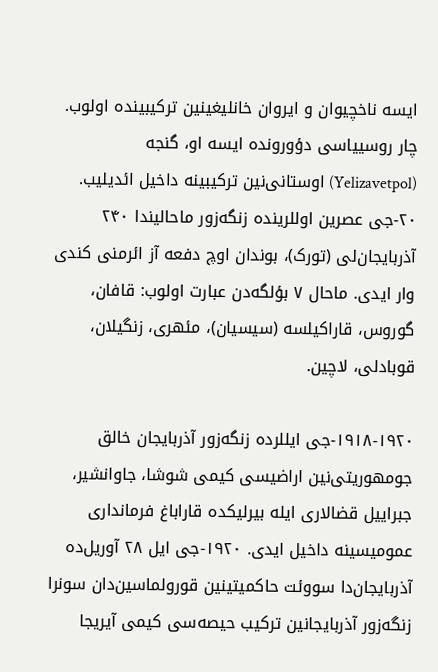ایسه ناخچیوان و ایروان خانلیغینین ترکیبینده اولوب.  چار روسییاسی دؤورونده ایسه او، گنجه (Yelizavetpol) اوستانی‌نین ترکیبینه داخیل ائدیلیب.  ۲۰-جی عصرین اوللرینده زنگه‌زور ماحالیندا ۲۴۰ آذربایجان‌لی (تورک)، بوندان اوچ دفعه آز ائرمنی کندی وار ایدی. ماحال ۷ بؤلگه‌دن عبارت اولوب: قافان، گوروس، قاراکیلسه (سیسیان)، مئهری، زنگیلان، قوبادلی، لاچین.

۱۹۱۸-۱۹۲۰-جی ایللرده زنگه‌زور آذربایجان خالق جومهوریتی‌نین اراضیسی کیمی شوشا، جاوانشیر، جبراییل قضالاری ایله بیرلیکده قاراباغ فرمانداری عمومیسینه داخیل ایدی. ۱۹۲۰-جی ایل ۲۸ آوریل‌ده آذربایجان‌دا سووئت حاکمیتینین قورولماسین‌دان سونرا زنگه‌زور آذربایجانین ترکیب حیصه‌سی کیمی آیریجا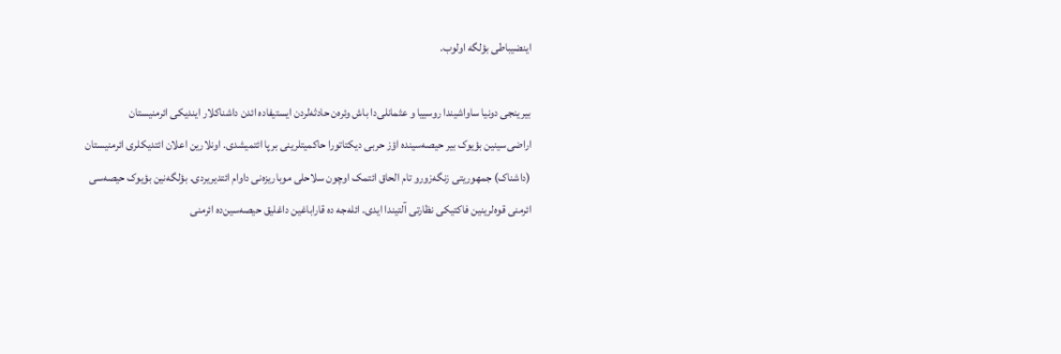اینضیباطی بؤلگه اولوب.

بیرینجی دونیا ساواشیندا روسییا و عثمانلی‌دا باش وئره‌ن حادثه‌لردن ایستیفاده ائد‌ن داشناکلار ایندیکی ائرمنیستان اراضی‌سینین بؤیوک بیر حیصه‌سینده اؤز حربی دیکتاتورا حاکمیتلرینی برپا ائتمیشدی. اونلارین اعلان ائتدیکلری ائرمنیستان (داشناک) جمهوریتی زنگه‌زورو تام الحاق ائتمک اوچون سلاحلی موباریزه‌نی داوام ائتدیریردی. بؤلگه‌نین بؤیوک حیصه‌سی ائرمنی قوه‌لرینین فاکتیکی نظارتی آلتیندا ایدی. ائله‌جه ده قاراباغین داغلیق حیصه‌سین‌ده ائرمنی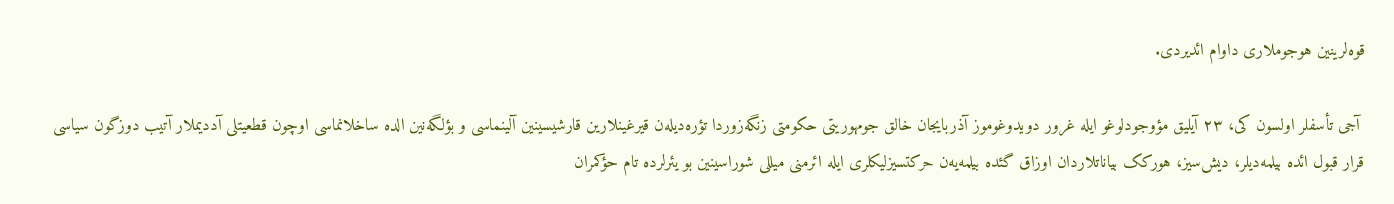قوه‌لرینین هوجوملاری داوام ائدیردی.

 آجی تأسفلر اولسون کی، ۲۳ آیلیق مؤوجودلوغو ایله غرور دویدوغوموز آذربایجان خالق جومهوریتی حکومتی زنگه‌زوردا تؤره‌دیله‌ن قیرغینلارین قارشیسینین آلینماسی و بؤلگه‌نین الده ساخلانماسی اوچون قطعیتلی آددیملار آتیب دوزگون سیاسی قرار قبول ائده بیلمه‌دیلر، دیش‌سیز، هورکک بیاناتلاردان اوزاق گئده بیلمه‌یه‌ن حرکتسیزلیکلری ایله ائرمنی میللی شوراسینین بو یئرلرده تام حؤکمران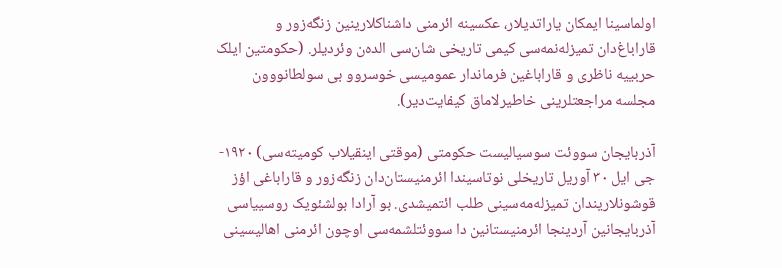اولماسینا ایمکان یاراتدیلار، عکسینه ائرمنی داشناکلارینین زنگه‌زور و قاراباغ‌دان تمیزله‌نمه‌سی کیمی تاریخی شان‌سی الده‌ن وئردیلر. (حکومتین ایلک حربییه ناظری و قاراباغین فرماندار عمومیسی خوسروو بی سولطانووون مجلسه مراجعتلرینی خاطیرلاماق کیفایت‌دیر).

آذربایجان سووئت سوسیالیست حکومتی (موقتی اینقیلاب کومیته‌سی) ۱۹۲۰-جی ایل ۳۰ آوریل تاریخلی نوتاسیندا ائرمنیستان‌دان زنگه‌زور و قاراباغی اؤز قوشونلاریندان تمیزله‌مه‌سینی طلب ائتمیشدی. بو آرادا بولشئویک روسییاسی آذربایجانین آردینجا ائرمنیستانین دا سووئتلشمه‌سی اوچون ائرمنی اهالیسینی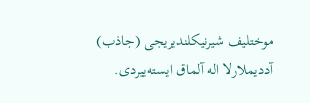موختلیف شیرنیکلندیریجی (جاذب) آددیملارلا اله آلماق ایسته‌ییردی.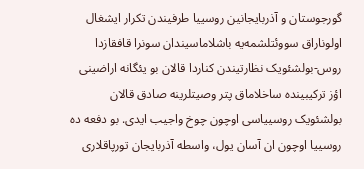گورجوستان و آذربایجانین روسییا طرفیندن تکرار ایشغال اولوناراق سووئتلشمه‌یه باشلاماسیندان سونرا قافقازدا روس-بولشئویک نظارتیندن کناردا قالان بو یئگانه اراضینی اؤز ترکیبینده ساخلاماق پتر وصیتلرینه صادق قالان بولشئویک روسییاسی اوچون چوخ واجیب ایدی. بو دفعه ده روسییا اوچون ان آسان یول، واسطه آذربایجان تورپاقلاری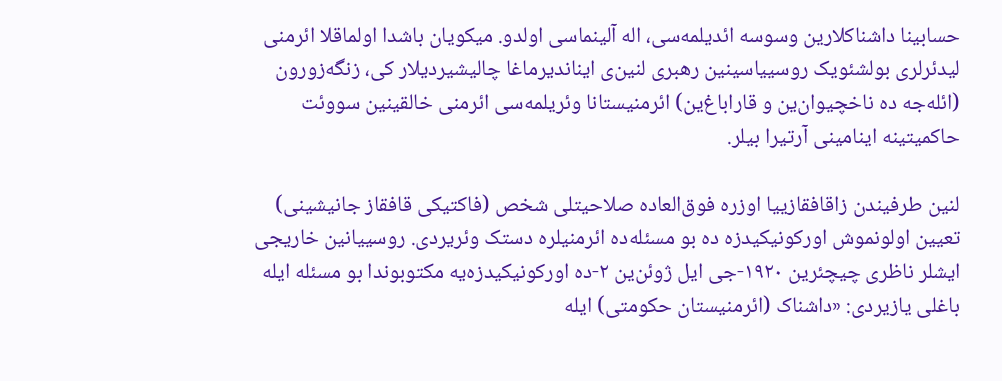حسابینا داشناکلارین وسوسه ائدیلمه‌سی، اله آلینماسی اولدو. میکویان باشدا اولماقلا ائرمنی لیدئرلری بولشئویک روسییاسینین رهبری لنین‌ی ایناندیرماغا چالیشیردیلار کی، زنگه‌زورون (ائله‌جه ده ناخچیوان‌ین و قاراباغ‌ین) ائرمنیستانا وئریلمه‌سی ائرمنی خالقینین سووئت حاکمیتینه اینامینی آرتیرا بیلر.

لنین طرفیندن زاقافقازییا اوزره فوق‌العاده صلاحیتلی شخص (فاکتیکی قافقاز جانیشینی) تعیین اولونموش اورکونیکیدزه ده بو مسئله‌ده ائرمنیلره دستک وئریردی. روسییانین خاریجی ایشلر ناظری چیچئرین ۱۹۲۰-جی ایل ژوئن‌ین ۲-ده اورکونیکیدزه‌یه مکتوبوندا بو مسئله ایله باغلی یازیردی: «داشناک (ائرمنیستان حکومتی) ایله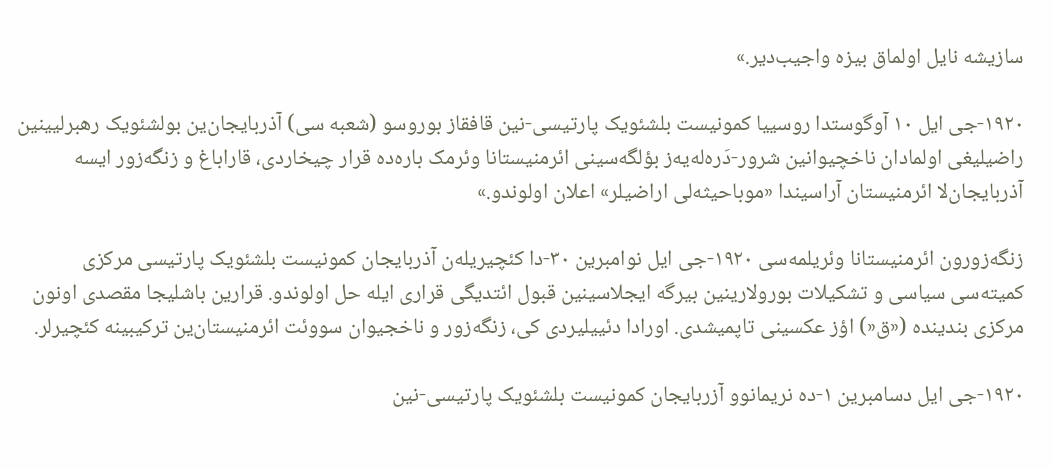سازیشه نایل اولماق بیزه واجیب‌دیر.»

۱۹۲۰-جی ایل ۱۰ آوگوستدا روسییا کمونیست بلشئویک پارتیسی-نین قافقاز بوروسو (شعبه سی) آذربایجان‌ین بولشئویک رهبرلیینین راضیلیغی اولمادان ناخچیوانین شرور-دَره‌له‌یه‌ز بؤلگه‌سینی ائرمنیستانا وئرمک باره‌ده قرار چیخاردی، قاراباغ و زنگه‌زور ایسه آذربایجان‌لا ائرمنیستان آراسیندا «موباحیثه‌لی اراضیلر» اعلان اولوندو.»

زنگه‌زورون ائرمنیستانا وئریلمه‌سی ۱۹۲۰-جی ایل نوامبرین ۳۰-دا کئچیریله‌ن آذربایجان کمونیست بلشئویک پارتیسی مرکزی کمیته‌سی سیاسی و تشکیلات بورولارینین بیرگه ایجلاسینین قبول ائتدیگی قراری ایله حل اولوندو. قرارین باشلیجا مقصدی اونون مرکزی بندینده («ق«) اؤز عکسینی تاپمیشدی. اورادا دئییلیردی کی، زنگه‌زور و ناخجیوان سووئت ائرمنیستان‌ین ترکیبینه کئچیرلر.

۱۹۲۰-جی ایل دسامبرین ۱-ده نریمانوو آزربایجان کمونیست بلشئویک پارتیسی-نین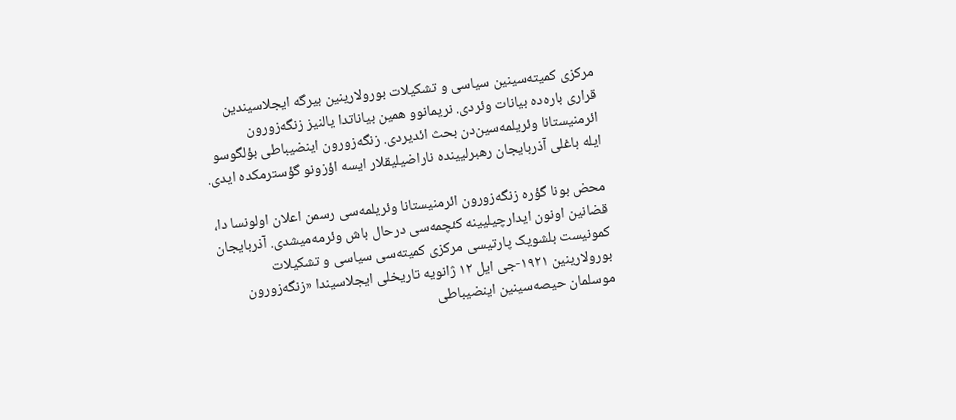مرکزی کمیته‌سینین سیاسی و تشکیلات بورولارینین بیرگه ایجلاسیندین قراری باره‌ده بیانات وئردی. نریمانوو همین بیاناتدا یالنیز زنگه‌زورون ائرمنیستانا وئریلمه‌سین‌دن بحث ائدیردی. زنگه‌زورون اینضیباطی بؤلگوسو ایله باغلی آذربایجان رهبرلیینده ناراضیلیقلار ایسه اؤزونو گؤسترمکده ایدی.

محض بونا گؤره زنگه‌زورون ائرمنیستانا وئریلمه‌سی رسمن اعلان اولونسا دا، قضانین اونون ایدارچیلیینه کئچمه‌سی درحال باش وئرمه‌میشدی. آذربایجان کمونیست بلشویک پارتیسی مرکزی کمیته‌سی سیاسی و تشکیلات بورولارینین ۱۹۲۱-جی ایل ۱۲ ژانویه تاریخلی ایجلاسیندا «زنگه‌زورون موسلمان حیصه‌سینین اینضیباطی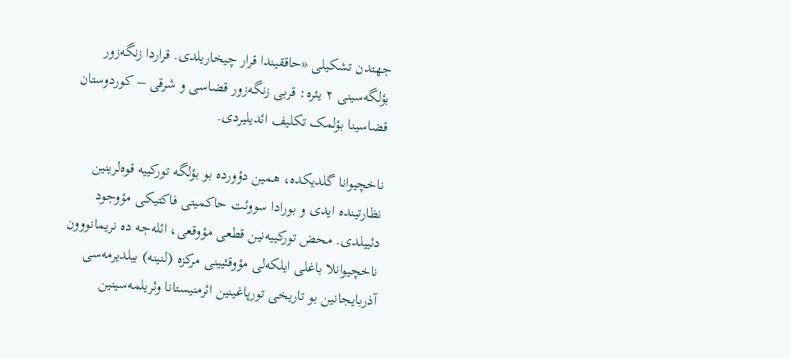جهتدن تشکیلی «حاققیندا قرار چیخاریلدی. قراردا زنگه‌زور بؤلگه‌سینی ۲ یئره: قربی زنگه‌زور قضاسی و شرقی – کوردوستان قضاسینا بؤلمک تکلیف ائدیلیردی.

ناخچیوانا گلدیکده، همین دؤورده بو بؤلگه تورکییه قوه‌لرینین نظارتینده ایدی و بورادا سووئت حاکمیتی فاکتیکی مؤوجود دئییلدی. محض تورکییه‌نین قطعی مؤوقعی، ائله‌جه ده نریمانووون ناخچیوانلا باغلی ایلکه‌لی مؤوقئیینی مرکزه (لنینه) بیلدیرمه‌سی آذربایجانین بو تاریخی تورپاغینین ائرمنیستانا وئریلمه‌سینین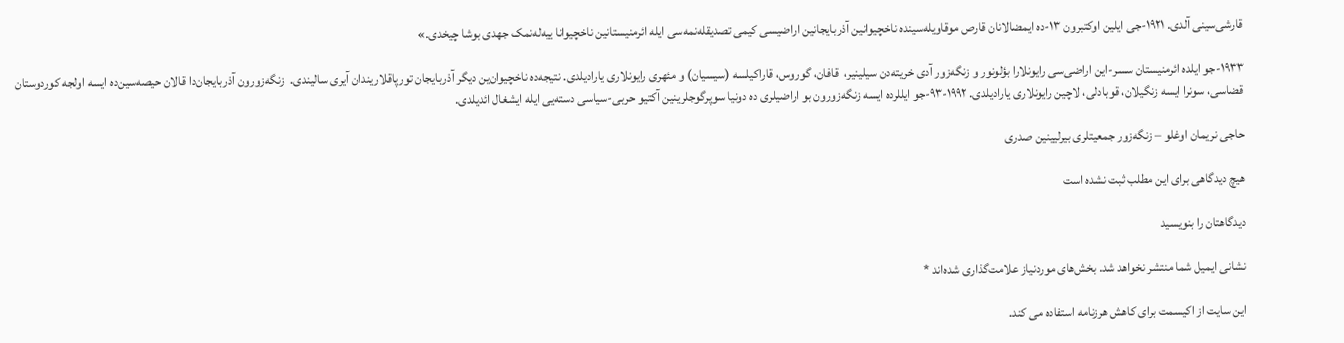قارشی‌سینی آلدی. ۱۹۲۱-جی ایلین اوکتبرون ۱۳-ده ایمضالانان قارص موقاویله‌سینده ناخچیوانین آذربایجانین اراضیسی کیمی تصدیقله‌نمه‌سی ایله ائرمنیستانین ناخچیوانا ییه‌له‌نمک جهدی بوشا چیخدی.»

۱۹۳۳-جو ایلده ائرمنیستان سسر-این اراضی‌سی رایونلارا بؤلونور و زنگه‌زور آدی خریته‌دن سیلینیر،  قافان، گوروس، قاراکیلسه (سیسیان) و مئهری رایونلاری یارادیلدی. نتیجه‌ده ناخچیوان‌ین دیگر آذربایجان تورپاقلاریندان آیری سالیندی.  زنگه‌زورون آذربایجان‌دا قالان حیصه‌سین‌ده ایسه اولجه کوردوستان قضاسی، سونرا ایسه زنگیلان، قوبادلی، لاچین رایونلاری یارادیلدی. ۱۹۹۲-۹۳-جو ایللرده ایسه زنگه‌زورون بو اراضیلری ده دونیا سوپرگوجلرینین آکتیو حربی-سیاسی دسته‌یی ایله ایشغال ائدیلدی.

حاجی نریمان اوغلو – زنگه‌زور جمعیتلری بیرلیینین صدری

هیچ دیدگاهی برای این مطلب ثبت نشده است

دیدگاهتان را بنویسید

نشانی ایمیل شما منتشر نخواهد شد. بخش‌های موردنیاز علامت‌گذاری شده‌اند *

این سایت از اکیسمت برای کاهش هرزنامه استفاده می کند.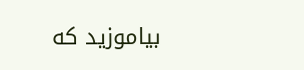بیاموزید که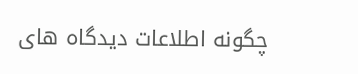چگونه اطلاعات دیدگاه های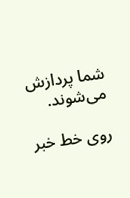شما پردازش می‌شوند.

روی خط خبر